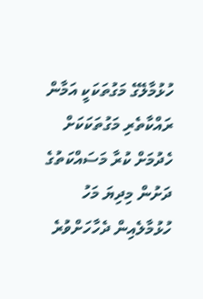ހުޅުމާލޭގެ މަގުތަކަކީ އަމާން ރައްކާތެރި މަގުތަކަކަށް ހެދުމަށް ކުރާ މަސައްކަތުގެ ދަށުން މިދިޔަ މަހު ހުޅުމާލެއިން ދެހާހަށްވުރެ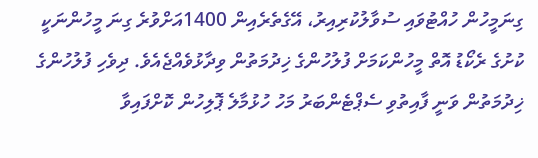ގިނަމީހުން ހުއްޓުވައި ސުވާލުކުރިއިރު، އޭގެތެރެއިން 1400އަށްވުރެ ގިނަ މީހުންނަކީ ކުށުގެ ރެކޯޑު އޮތް މީހުންކަމަށް ފުލުހުންގެ ޚިދުމަތުން ވިދާޅުވެއްޖެއެވެ. ދިވެހި ފުލުހުންގެ ޚިދުމަތުން ވަނީ ފާއިތުވި ސެޕްޓެންބަރު މަހު ހުޅުމާލެ ޕޮލިހުން ކޮށްފައިވާ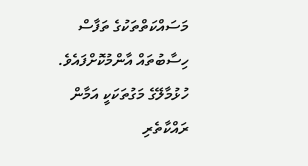މަސައްކަތްތަކުގެ ތަފާސް ހިސާބުތައް އާންމުކޮށްފައެވެ.
ހުޅުމާލޭގެ މަގުތަކަކީ އަމާން ރައްކާތެރި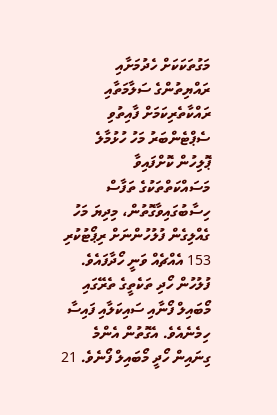މަގުތަކަކަށް ހެދުމަށާއި ރައްޔިތުންގެ ސަލާމަތާއި ރައްކާތެރިކަމަށް ފާއިތުވި ސެޕްޓެންބަރު މަހު ހުޅުމާލެ ޕޮލިހުން ކޮށްފައިވާ މަސައްކަތްތަކުގެ ތަފާސް ހިސާބުގައިވާގޮތުން، މިދިޔަ މަހު ގެއްލިގެން ފުލުހުންނަށް ރިޕޯޓުކުރި 153 އެއްޗެއް ވަނީ ހޯދާފައެވެ. ފުލުހުން ހޯދި ތަކެތީގެ ތެރޭގައި މޯބައިލް ފޯނާއި ސައިކަލާއި ފައިސާ ހިމެނެއެވެ. އެގޮތުން އެންމެ ގިނައިން ހޯދީ މޯބައިލް ފޯނެވެ. 21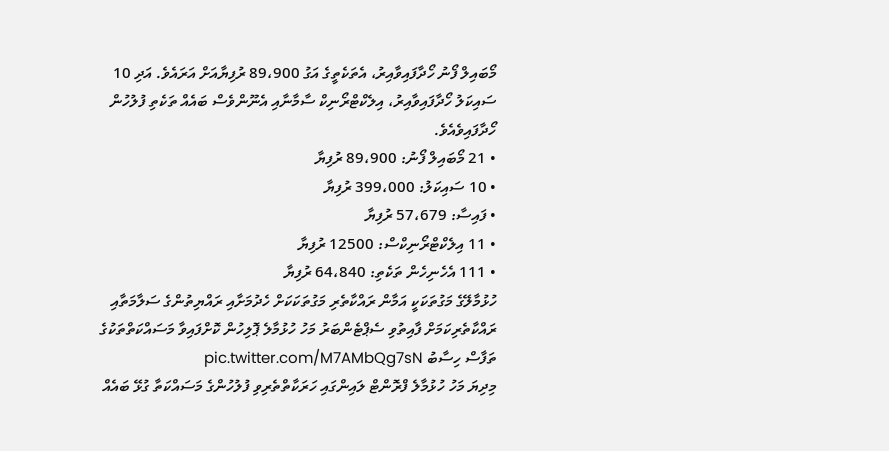މޯބައިލް ފޯނު ހޯދާފައިވާއިރު، އެތަކެތީގެ އަގު 89،900 ރުފިޔާއަށް އަރައެވެ. އަދި 10 ސައިކަލު ހޯދާފައިވާއިރު، އިލެކްޓްރޯނިކް ސާމާނާއި އެނޫންވެސް ބައެއް ތަކެތި ފުލުހުން ހޯދާފައިވެއެވެ.
• 21 މޯބައިލް ފޯނު: 89،900 ރުފިޔާ
• 10 ސައިކަލު: 399،000 ރުފިޔާ
• ފައިސާ: 57،679 ރުފިޔާ
• 11 އިލެކްޓްރޯނިކްސް: 12500 ރުފިޔާ
• 111 އެހެނިހެން ތަކެތި: 64،840 ރުފިޔާ
ހުޅުމާލޭގެ މަގުތަކަކީ އަމާން ރައްކާތެރި މަގުތަކަކަށް ހެދުމަށާއި ރައްޔިތުންގެ ސަލާމަތާއި ރައްކާތެރިކަމަށް ފާއިތުވި ސެޕްޓެންބަރު މަހު ހުޅުމާލެ ޕޮލިހުން ކޮށްފައިވާ މަސައްކަތްތަކުގެ ތަފާސް ހިސާބު pic.twitter.com/M7AMbQg7sN
މިދިޔަ މަހު ހުޅުމާލެ ފްރޮންޓް ލައިންގައި ހަރަކާތްތެރިވި ފުލުހުންގެ މަސައްކަތާ ގުޅޭ ބައެއް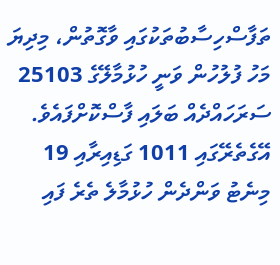ތަފާސްހިސާބުތަކުގައި ވާގޮތުން، މިދިޔަ މަހު ފުލުހުން ވަނީ ހުޅުމާލޭގެ 25103 ސަރަހައްދެއް ބަލައި ފާސްކޮށްފައެވެ. އޭގެތެރޭގައި 1011 ގަޑިއިރާއި 19 މިނެޓު ވަންދެން ހުޅުމާލެ ތެރެ ފައި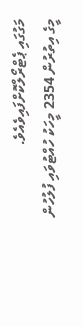މަގުގައި ޕެޓްރޯލްކޮށްފައިވެއެވެ.
މީގެ އިތުރުން 2354 މީހަކު ހުއްޓުވައި ފުލުހުން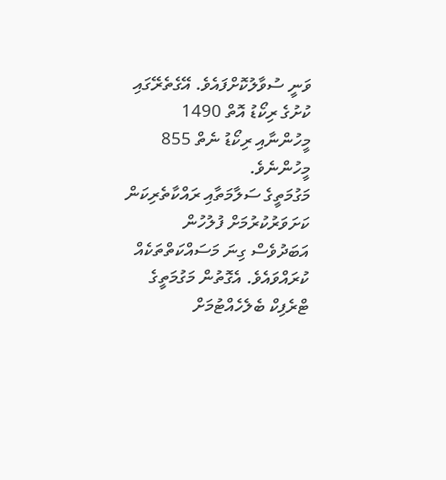ވަނީ ސުވާލުކޮށްފައެވެ. އޭގެތެރޭގައި ކުށުގެ ރިކޯޑު އޮތް 1490 މީހުންނާއި ރިކޯޑު ނެތް 855 މީހުންނެވެ.
މަގުމަތީގެ ސަލާމަތާއި ރައްކާތެރިކަން ކަށަވަރުކުރުމަށް ފުލުހުން އަބަދުވެސް ގިނަ މަސައްކަތްތަކެއް ކުރައްވައެވެ. އެގޮތުން މަގުމަތީގެ ޓްރެފިކް ބެލެހެއްޓުމަށް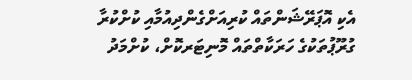އެކި އޮޕަރޭޝަންތައް ކުރިއަށްގެންދިއުމާއި ކުށްކުރާ ގުރޫޕުތަކުގެ ހަރަކާތްތައް މޮނިޓަރކޮށް، ކުށްމަދު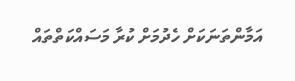އަމާންތަނަކަށް ހެދުމަށް ކުރާ މަސައްކަތްތައް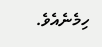ހިމެނެއެވެ.